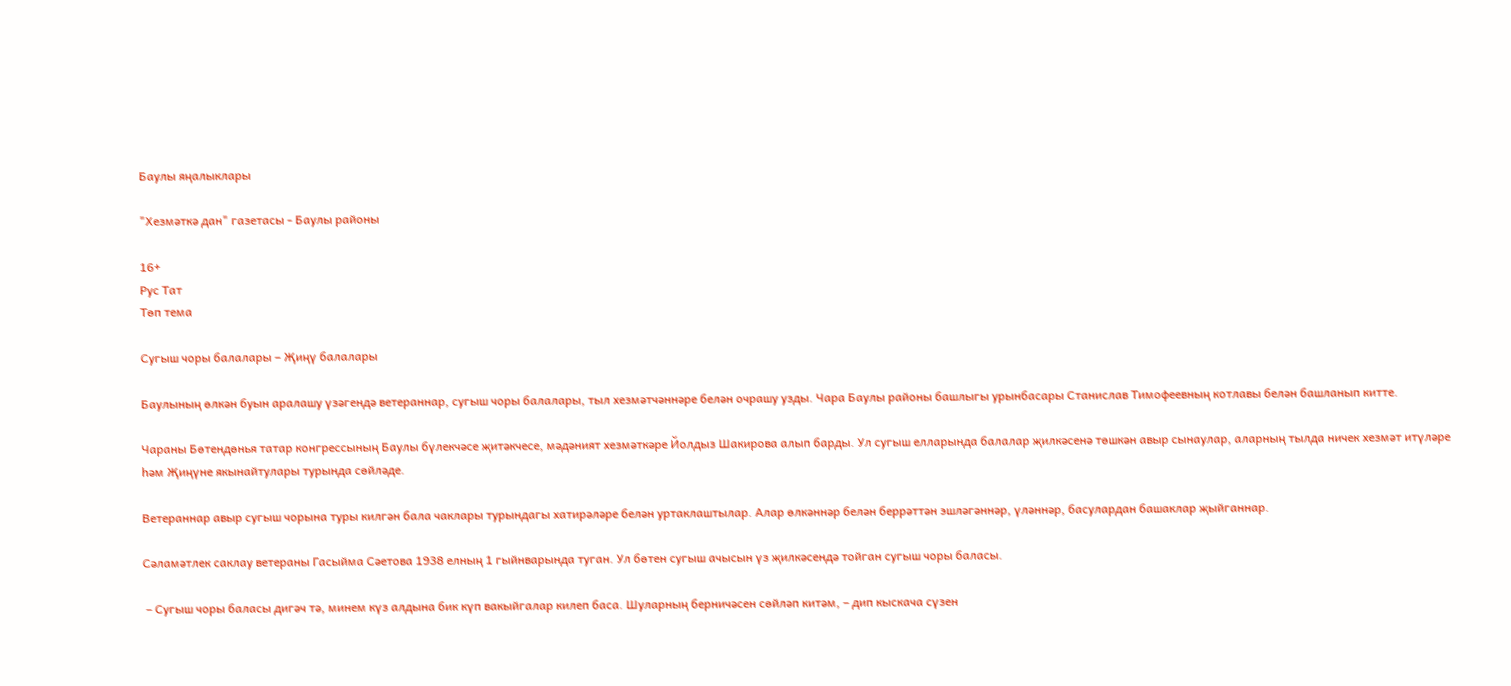Баулы яңалыклары

"Хезмәткә дан" газетасы - Баулы районы

16+
Рус Тат
Төп тема

Сугыш чоры балалары – Җиңү балалары

Баулының өлкән буын аралашу үзәгендә ветераннар, сугыш чоры балалары, тыл хезмәтчәннәре белән очрашу узды. Чара Баулы районы башлыгы урынбасары Станислав Тимофеевның котлавы белән башланып китте.

Чараны Бөтендөнья татар конгрессының Баулы бүлекчәсе җитәкчесе, мәдәният хезмәткәре Йолдыз Шакирова алып барды. Ул сугыш елларында балалар җилкәсенә төшкән авыр сынаулар, аларның тылда ничек хезмәт итүләре һәм Җиңүне якынайтулары турында сөйләде.

Ветераннар авыр сугыш чорына туры килгән бала чаклары турындагы хатирәләре белән уртаклаштылар. Алар өлкәннәр белән беррәттән эшләгәннәр, үләннәр, басулардан башаклар җыйганнар.

Сәламәтлек саклау ветераны Гасыйма Сәетова 1938 елның 1 гыйнварында туган. Ул бөтен сугыш ачысын үз җилкәсендә тойган сугыш чоры баласы.

 – Сугыш чоры баласы дигәч тә, минем күз алдына бик күп вакыйгалар килеп баса. Шуларның берничәсен сөйләп китәм, – дип кыскача сүзен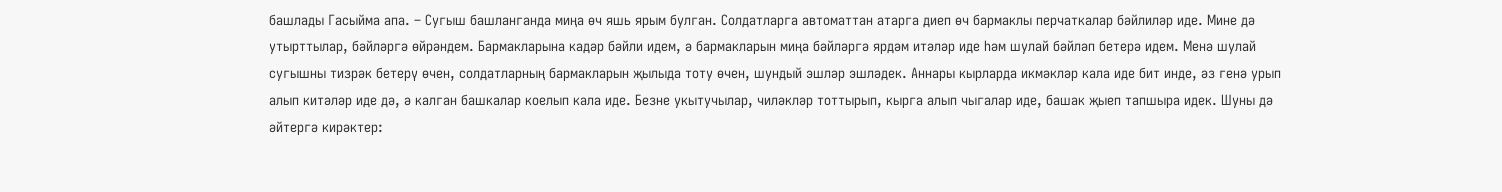башлады Гасыйма апа. – Сугыш башланганда миңа өч яшь ярым булган. Солдатларга автоматтан атарга диеп өч бармаклы перчаткалар бәйлиләр иде. Мине дә утырттылар, бәйләргә өйрәндем. Бармакларына кадәр бәйли идем, ә бармакларын миңа бәйләргә ярдәм итәләр иде һәм шулай бәйләп бетерә идем. Менә шулай сугышны тизрәк бетерү өчен, солдатларның бармакларын җылыда тоту өчен, шундый эшләр эшләдек. Аннары кырларда икмәкләр кала иде бит инде, әз генә урып алып китәләр иде дә, ә калган башкалар коелып кала иде. Безне укытучылар, чиләкләр тоттырып, кырга алып чыгалар иде, башак җыеп тапшыра идек. Шуны дә әйтергә кирәктер: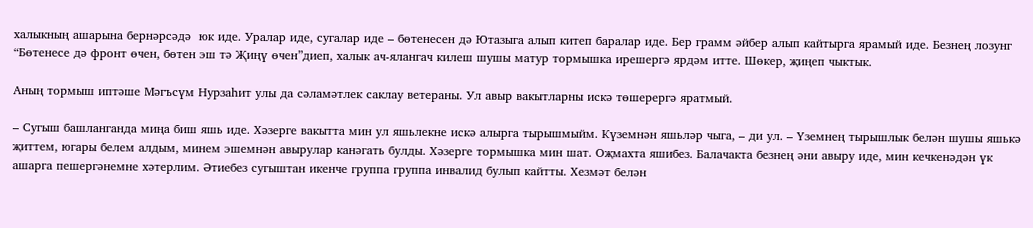халыкның ашарына бернәрсәдә  юк иде. Уралар иде, сугалар иде – бөтенесен дә Ютазыга алып китеп баралар иде. Бер грамм әйбер алып кайтырга ярамый иде. Безнең лозунг “Бөтенесе дә фронт өчен, бөтен эш тә Җиңү өчен”диеп, халык ач-ялангач килеш шушы матур тормышка ирешергә ярдәм итте. Шөкер, җиңеп чыктык.

Аның тормыш иптәше Мәгъсүм Нурзаһит улы да сәламәтлек саклау ветераны. Ул авыр вакытларны искә төшерергә яратмый.

– Сугыш башланганда миңа биш яшь иде. Хәзерге вакытта мин ул яшьлекне искә алырга тырышмыйм. Күземнән яшьләр чыга, – ди ул. – Үземнең тырышлык белән шушы яшькә җиттем, югары белем алдым, минем эшемнән авырулар канәгать булды. Хәзерге тормышка мин шат. Оҗмахта яшибез. Балачакта безнең әни авыру иде, мин кечкенәдән үк ашарга пешергәнемне хәтерлим. Әтиебез сугыштан икенче группа группа инвалид булып кайтты. Хезмәт белән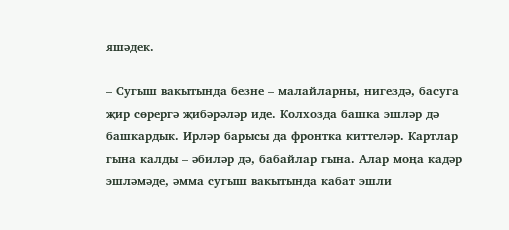яшәдек.

– Сугыш вакытында безне – малайларны, нигездә, басуга җир сөрергә җибәрәләр иде. Колхозда башка эшләр дә башкардык. Ирләр барысы да фронтка киттеләр. Картлар гына калды – әбиләр дә, бабайлар гына. Алар моңа кадәр эшләмәде, әмма сугыш вакытында кабат эшли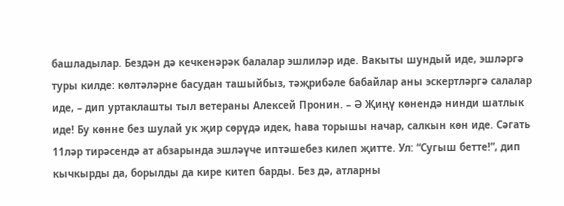башладылар. Бездән дә кечкенәрәк балалар эшлиләр иде. Вакыты шундый иде, эшләргә туры килде: көлтәләрне басудан ташыйбыз, тәҗрибәле бабайлар аны эскертләргә салалар иде, – дип уртаклашты тыл ветераны Алексей Пронин. – Ә Җиңү көнендә нинди шатлык иде! Бу көнне без шулай ук җир сөрүдә идек, һава торышы начар, салкын көн иде. Сәгать 11ләр тирәсендә ат абзарында эшләүче иптәшебез килеп җитте. Ул: “Сугыш бетте!”, дип кычкырды да, борылды да кире китеп барды. Без дә, атларны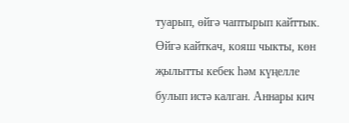туарып, өйгә чаптырып кайттык. Өйгә кайткач, кояш чыкты, көн җылытты кебек һәм күңелле булып истә калган. Аннары кич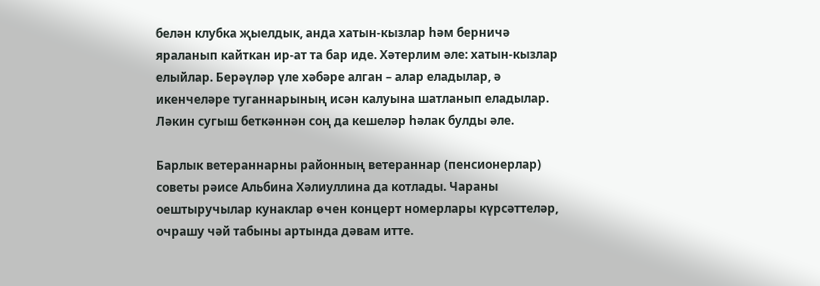белән клубка җыелдык, анда хатын-кызлар һәм берничә яраланып кайткан ир-ат та бар иде. Хәтерлим әле: хатын-кызлар елыйлар. Берәүләр үле хәбәре алган – алар еладылар, ә икенчеләре туганнарының исән калуына шатланып еладылар. Ләкин сугыш беткәннән соң да кешеләр һәлак булды әле.

Барлык ветераннарны районның ветераннар (пенсионерлар) советы рәисе Альбина Хәлиуллина да котлады. Чараны оештыручылар кунаклар өчен концерт номерлары күрсәттеләр, очрашу чәй табыны артында дәвам итте.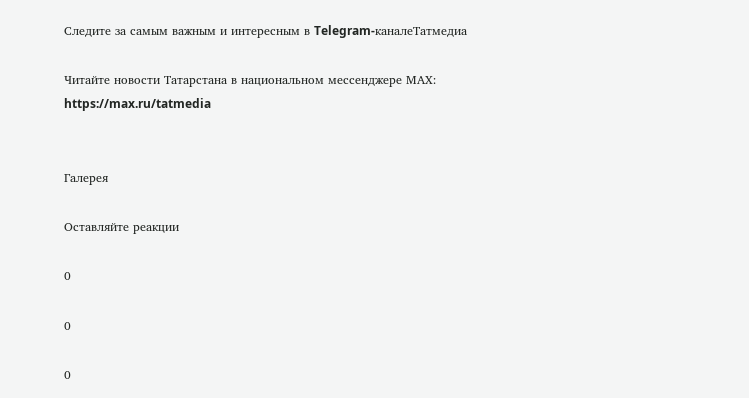Следите за самым важным и интересным в Telegram-каналеТатмедиа

Читайте новости Татарстана в национальном мессенджере MАХ: https://max.ru/tatmedia


Галерея

Оставляйте реакции

0

0

0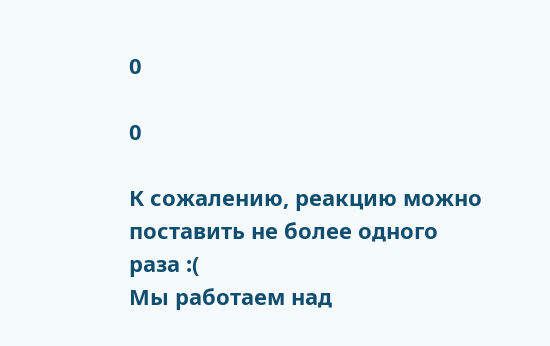0

0

К сожалению, реакцию можно поставить не более одного раза :(
Мы работаем над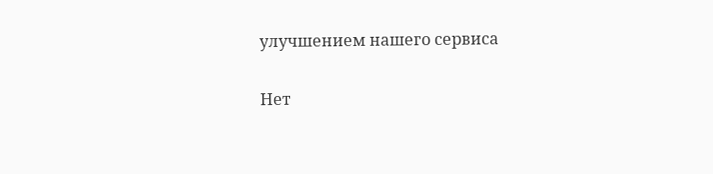улучшением нашего сервиса

Нет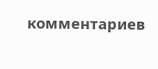комментариев